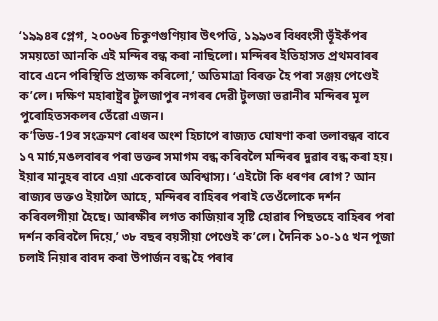‘১৯৯৪ৰ প্লেগ, ২০০৬ৰ চিকুণগুণিয়াৰ উৎপত্তি, ১৯৯৩ৰ বিধ্বংসী ভূঁইকঁপৰ সময়তো আনকি এই মন্দিৰ বন্ধ কৰা নাছিলো। মন্দিৰৰ ইতিহাসত প্ৰথমবাৰৰ বাবে এনে পৰিস্থিতি প্ৰত্যক্ষ কৰিলো,’ অতিমাত্ৰা বিৰক্ত হৈ পৰা সঞ্জয় পেণ্ডেই ক’লে। দক্ষিণ মহাৰাষ্ট্ৰৰ টুলজাপুৰ নগৰৰ দেৱী টুলজা ভৱানীৰ মন্দিৰৰ মূল পুৰোহিতসকলৰ তেঁৱো এজন।
ক’ভিড-19ৰ সংক্ৰমণ ৰোধৰ অংশ হিচাপে ৰাজ্যত ঘোষণা কৰা তলাবন্ধৰ বাবে ১৭ মাৰ্চ,মঙলবাৰৰ পৰা ভক্তৰ সমাগম বন্ধ কৰিবলৈ মন্দিৰৰ দুৱাৰ বন্ধ কৰা হয়। ইয়াৰ মানুহৰ বাবে এয়া একেবাৰে অবিশ্বাস্য। ‘এইটো কি ধৰণৰ ৰোগ? আন ৰাজ্যৰ ভক্তও ইয়ালৈ আহে, মন্দিৰৰ বাহিৰৰ পৰাই তেওঁলোকে দৰ্শন কৰিবলগীয়া হৈছে। আৰক্ষীৰ লগত কাজিয়াৰ সৃষ্টি হোৱাৰ পিছতহে বাহিৰৰ পৰা দৰ্শন কৰিবলৈ দিয়ে,’ ৩৮ বছৰ বয়সীয়া পেণ্ডেই ক’লে। দৈনিক ১০-১৫ খন পূজা চলাই নিয়াৰ বাবদ কৰা উপাৰ্জন বন্ধ হৈ পৰাৰ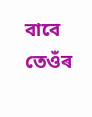বাবে তেওঁৰ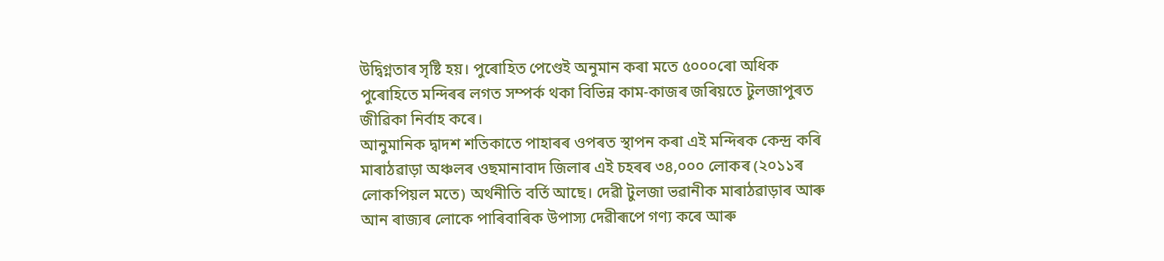উদ্বিগ্নতাৰ সৃষ্টি হয়। পুৰোহিত পেণ্ডেই অনুমান কৰা মতে ৫০০০ৰো অধিক পুৰোহিতে মন্দিৰৰ লগত সম্পৰ্ক থকা বিভিন্ন কাম-কাজৰ জৰিয়তে টুলজাপুৰত জীৱিকা নিৰ্বাহ কৰে।
আনুমানিক দ্বাদশ শতিকাতে পাহাৰৰ ওপৰত স্থাপন কৰা এই মন্দিৰক কেন্দ্ৰ কৰি মাৰাঠৱাড়া অঞ্চলৰ ওছমানাবাদ জিলাৰ এই চহৰৰ ৩৪,০০০ লোকৰ (২০১১ৰ লোকপিয়ল মতে) অৰ্থনীতি বৰ্তি আছে। দেৱী টুলজা ভৱানীক মাৰাঠৱাড়াৰ আৰু আন ৰাজ্যৰ লোকে পাৰিবাৰিক উপাস্য দেৱীৰূপে গণ্য কৰে আৰু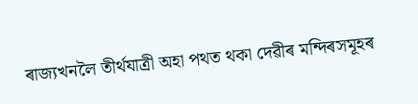ৰাজ্যখনলৈ তীৰ্থযাত্ৰী অহা পথত থকা দেৱীৰ মন্দিৰসমূহৰ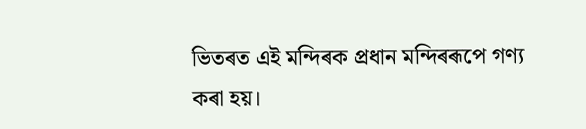ভিতৰত এই মন্দিৰক প্ৰধান মন্দিৰৰূপে গণ্য কৰা হয়।